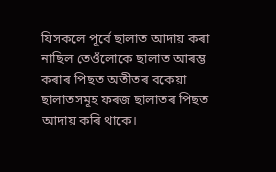যিসকলে পূর্বে ছালাত আদায় কৰা নাছিল তেওঁলোকে ছালাত আৰম্ভ কৰাৰ পিছত অতীতৰ বকেয়া ছালাতসমূহ ফৰজ ছালাতৰ পিছত আদায় কৰি থাকে।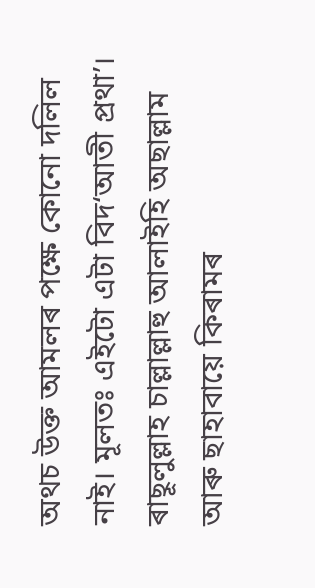অথচ উক্ত আমলৰ পক্ষে কোনো দলিল নাই। মূলতঃ এইটো এটা বিদ‘আতী প্রথা’। ৰাছূলুল্লাহ চাল্লাল্লাহু আলাইহি অছাল্লাম আৰু ছাহাবায়ে কিৰামৰ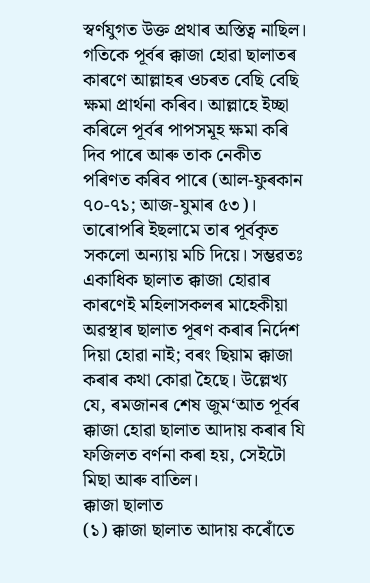স্বর্ণযুগত উক্ত প্রথাৰ অস্তিত্ব নাছিল। গতিকে পূর্বৰ ক্কাজা হোৱা ছালাতৰ কাৰণে আল্লাহৰ ওচৰত বেছি বেছি ক্ষমা প্রার্থনা কৰিব। আল্লাহে ইচ্ছা কৰিলে পূর্বৰ পাপসমূহ ক্ষমা কৰি দিব পাৰে আৰু তাক নেকীত পৰিণত কৰিব পাৰে (আল-ফুৰকান ৭০-৭১; আজ-যুমাৰ ৫৩)। তাৰোপৰি ইছলামে তাৰ পূর্বকৃত সকলো অন্যায় মচি দিয়ে। সম্ভৱতঃ একাধিক ছালাত ক্কাজা হোৱাৰ কাৰণেই মহিলাসকলৰ মাহেকীয়া অৱস্থাৰ ছালাত পূৰণ কৰাৰ নির্দেশ দিয়া হোৱা নাই; বৰং ছিয়াম ক্কাজা কৰাৰ কথা কোৱা হৈছে। উল্লেখ্য যে, ৰমজানৰ শেষ জুম‘আত পূর্বৰ ক্কাজা হোৱা ছালাত আদায় কৰাৰ যি ফজিলত বর্ণনা কৰা হয়, সেইটো মিছা আৰু বাতিল।
ক্কাজা ছালাত
(১) ক্কাজা ছালাত আদায় কৰোঁতে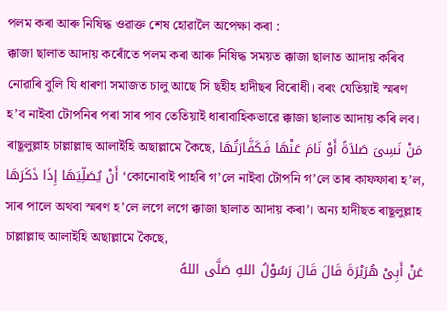পলম কৰা আৰু নিষিদ্ধ ওৱাক্ত শেষ হোৱালৈ অপেক্ষা কৰা :
ক্কাজা ছালাত আদায় কৰোঁতে পলম কৰা আৰু নিষিদ্ধ সময়ত ক্কাজা ছালাত আদায় কৰিব নোৱাৰি বুলি যি ধাৰণা সমাজত চালু আছে সি ছহীহ হাদীছৰ বিৰোধী। বৰং যেতিয়াই স্মৰণ হ’ব নাইবা টোপনিৰ পৰা সাৰ পাব তেতিয়াই ধাৰাবাহিকভাৱে ক্কাজা ছালাত আদায় কৰি লব। ৰাছূলুল্লাহ চাল্লাল্লাহু আলাইহি অছাল্লামে কৈছে, مَنْ نَسِىَ صَلاَةً أَوْ نَامَ عَنْهَا فَكَفَّارَتُهَا أَنْ يُصَلِّيَهَا إِذَا ذَكَرَهَا ‘কোনোবাই পাহৰি গ’লে নাইবা টোপনি গ’লে তাৰ কাফফাৰা হ’ল, সাৰ পালে অথবা স্মৰণ হ’লে লগে লগে ক্কাজা ছালাত আদায় কৰা’। অন্য হাদীছত ৰাছূলুল্লাহ চাল্লাল্লাহু আলাইহি অছাল্লামে কৈছে,
عَنْ أَبِىْ هُرَيْرَةَ قَالَ قَالَ رَسُوْلُ اللهِ صَلَّى اللهُ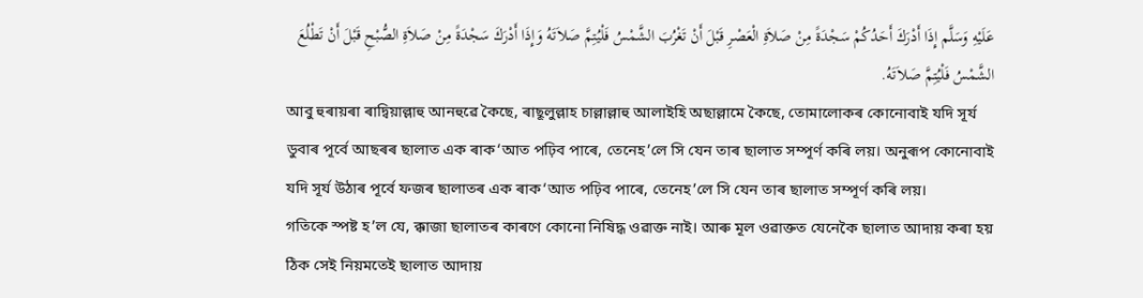عَلَيْهِ وَسَلَّم إِذَا أَدْرَكَ أَحَدُكُمْ سَجْدَةً مِنْ صَلاَةِ الْعَصْرِ قَبْلَ أَنْ تَغْرُبَ الشَّمْسُ فَلْيُتِمَّ صَلاَتَهُ وَإِذَا أَدْرَكَ سَجْدَةً مِنْ صَلاَةِ الصُّبْحِ قَبْلَ أَنْ تَطْلُعَ الشَّمْسُ فَلْيُتِمَّ صَلاَتَهُ.
আবু হুৰায়ৰা ৰাদ্বিয়াল্লাহু আনহুৱে কৈছে, ৰাছূলুল্লাহ চাল্লাল্লাহু আলাইহি অছাল্লামে কৈছে, তোমালোকৰ কোনোবাই যদি সূর্য ডুবাৰ পূর্বে আছৰৰ ছালাত এক ৰাক‘আত পঢ়িব পাৰে, তেনেহ’লে সি যেন তাৰ ছালাত সম্পূর্ণ কৰি লয়। অনুৰূপ কোনোবাই যদি সূর্য উঠাৰ পূর্বে ফজৰ ছালাতৰ এক ৰাক‘আত পঢ়িব পাৰে, তেনেহ’লে সি যেন তাৰ ছালাত সম্পূর্ণ কৰি লয়।
গতিকে স্পষ্ট হ’ল যে, ক্কাজা ছালাতৰ কাৰণে কোনো নিষিদ্ধ ওৱাক্ত নাই। আৰু মূল ওৱাক্তত যেনেকৈ ছালাত আদায় কৰা হয় ঠিক সেই নিয়মতেই ছালাত আদায়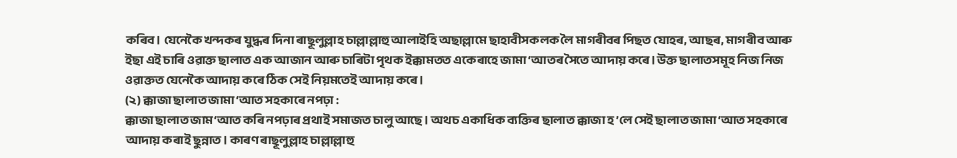কৰিব। যেনেকৈ খন্দকৰ যুদ্ধৰ দিনা ৰাছূলুল্লাহ চাল্লাল্লাহু আলাইহি অছাল্লামে ছাহাবীসকলক লৈ মাগৰীবৰ পিছত যোহৰ, আছৰ, মাগৰীব আৰু ইছা এই চাৰি ওৱাক্ত ছালাত এক আজান আৰু চাৰিটা পৃথক ইক্কামতত একেৰাহে জামা‘আতৰ সৈতে আদায় কৰে। উক্ত ছালাতসমূহ নিজ নিজ ওৱাক্তত যেনেকৈ আদায় কৰে ঠিক সেই নিয়মতেই আদায় কৰে।
(২) ক্কাজা ছালাত জামা‘আত সহকাৰে নপঢ়া :
ক্কাজা ছালাত জাম‘আত কৰি নপঢ়াৰ প্রথাই সমাজত চালু আছে। অথচ একাধিক ব্যক্তিৰ ছালাত ক্কাজা হ’লে সেই ছালাত জামা‘আত সহকাৰে আদায় কৰাই ছুন্নাত। কাৰণ ৰাছূলুল্লাহ চাল্লাল্লাহু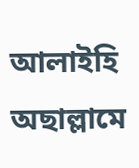আলাইহি অছাল্লামে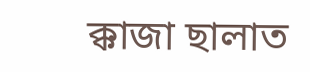ক্কাজা ছালাত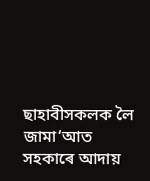ছাহাবীসকলক লৈ জামা‘আত সহকাৰে আদায়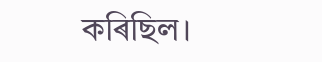কৰিছিল।